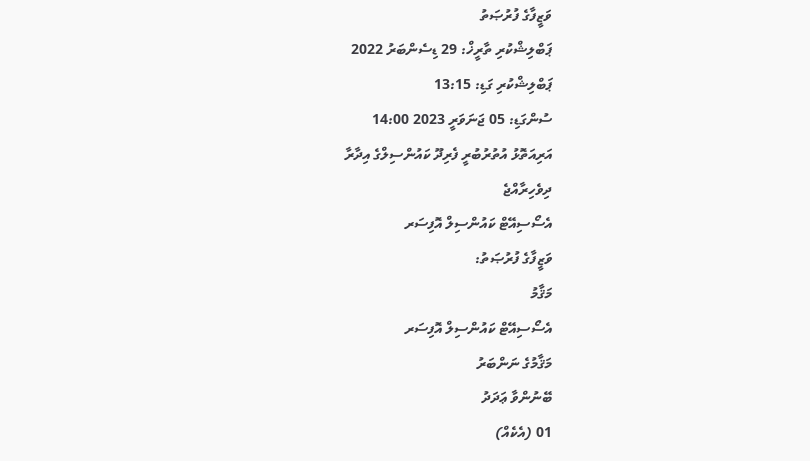ވަޒީފާގެ ފުރުޞަތު
ޕަބްލިޝްކުރި ތާރީޚް: 29 ޑިސެންބަރު 2022
ޕަބްލިޝްކުރި ގަޑި: 13:15
ސުންގަޑި: 05 ޖަނަވަރީ 2023 14:00
އަރިއަތޮޅު އުތުރުބުރީ ފެރިދޫ ކައުންސިލްގެ އިދާރާ
ދިވެހިރާއްޖެ
އެސޯސިއޭޓް ކައުންސިލް އޮފިސަރ
ވަޒީފާގެ ފުރުޞަތު:
މަޤާމު
އެސޯސިއޭޓް ކައުންސިލް އޮފިސަރ
މަޤާމުގެ ނަންބަރު
ބޭނުންވާ ޢަދަދު
01 (އެކެއް)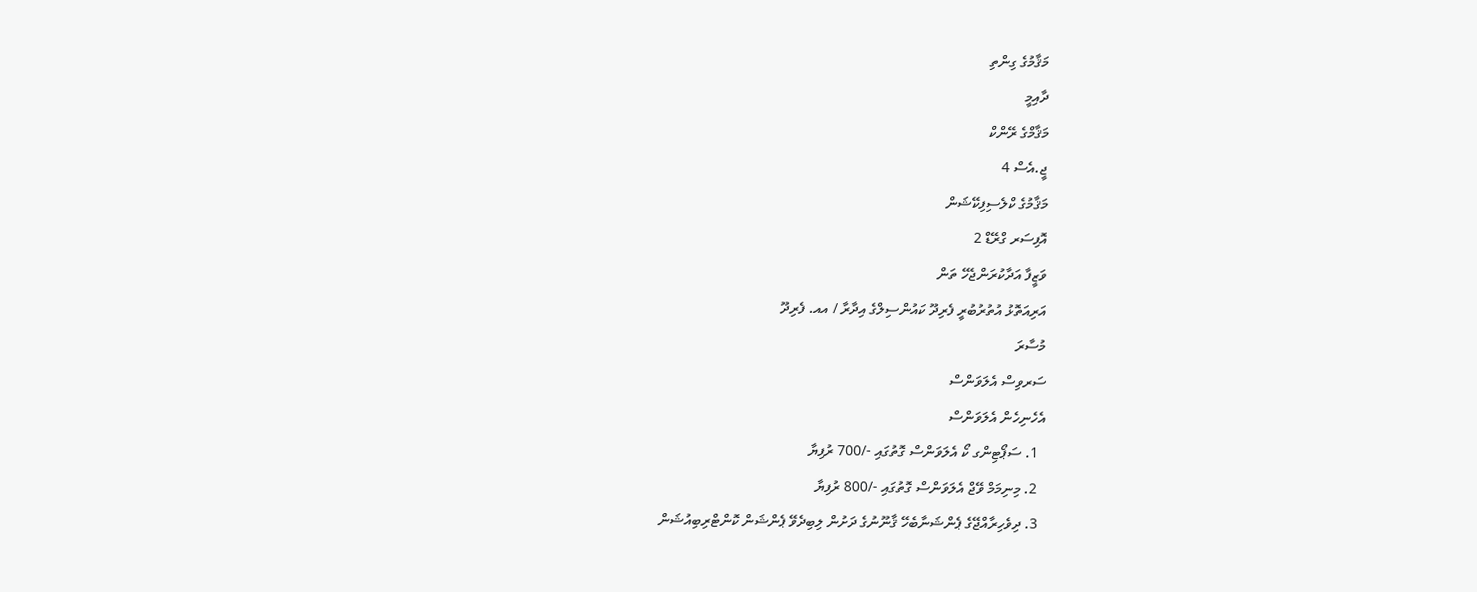މަޤާމުގެ ގިންތި
ދާއިމީ
މަޤާމްގެ ރޭންކް
ޖީ.އެސް 4
މަޤާމުގެ ކްލެސިފިކޭޝަން
އޮފިސަރ ގްރޭޑް 2
ވަޒީފާ އަދާކުރަންޖެހޭ ތަން
އަރިއަތޮޅު އުތުރުބުރީ ފެރިދޫ ކައުންސިލްގެ އިދާރާ / އއ. ފެރިދޫ
މުސާރަ
ސަރވިސް އެލަވަންސް
އެހެނިހެން އެލަވަންސް
  1. ސަޕޯޓިންގ ކޯ އެލަވަންސް ގޮތުގައި -/700 ރުފިޔާ
  2. މިނިމަމް ވޭޖް އެލަވަންސް ގޮތުގައި -/800 ރުފިޔާ
  3. ދިވެހިރާއްޖޭގެ ޕެންޝަނާބެހޭ ޤާނޫނުގެ ދަށުން ލިބިދެވޭ ޕެންޝަން ކޮންޓްރިބިއުޝަން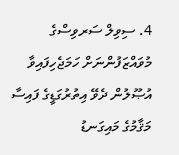4. ސިވިލް ސަރވިސްގެ މުވައްޒަފުންނަށް ހަމަޖެހިފައިވާ އުޞޫލުން ދެވޭ އިތުރުގަޑީގެ ފައިސާ
މަޤާމުގެ މައިގަނޑު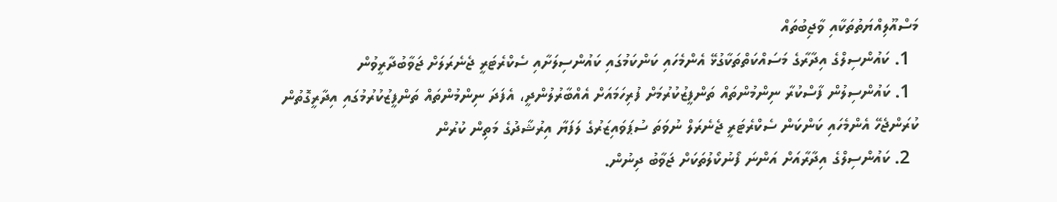މަސްއޫލިއްޔަތުތަކާއި ވާޖިބުތައް
  1. ކައުންސިލްގެ އިދާރާގެ މަސައްކަތްތަކާގުޅޭ އެންމެހައި ކަންކަމުގައި ކައުންސިލަށާއި ސެކްރެޓަރީ ޖެނެރަލަށް ޖަވާބުދާރީވުން
  1. ކައުންސިލުން ފާސްކުރާ ނިންމުންތައް ތަންފީޒުކުރުމަށް ފުރިހަމައަށް އެއްބާރުލުންދީ، އެފަދަ ނިންމުންތައް ތަންފީޒުކުރުމުގައި އިދާރީގޮތުން ކުރަންޖެހޭ އެންމެހައި ކަންކަން ސެކްރެޓަރީ ޖެނެރަލް ނުވަތަ ސުޕަވައިޒަރުގެ ލަފަޔާ އިރުޝާދުގެ މަތިން ކުރުން
  2. ކައުންސިލްގެ އިދާރާއަށް އަންނަ ފޯނުކޯލުތަކަށް ޖަވާބު ދިނުން.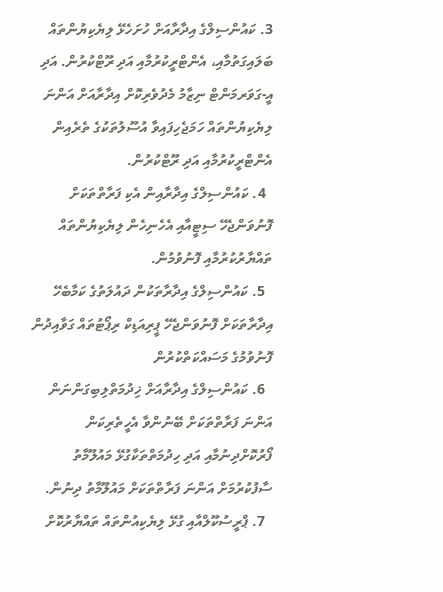3. ކައުންސިލްގެ އިދާރާއަށް ހުށަހެޅޭ ލިޔެކިޔުންތައް ބަލައިގަތުމާއި، އެންޓްރީކުރުމާއި އަދި ރޫޓްކުރުން. އަދި އީ-ގަވަރމަންޓް ނިޒާމު މެދުވެރިކޮށް އިދާރާއަށް އަންނަ ލިޔެކިޔުންތައް ހަމަޖެހިފައިވާ އުސޫލުތަކުގެ ތެރެއިން އެންޓްރީކުރުމާއި އަދި ރޫޓްކުރުން.
  4. ކައުންސިލްގެ އިދާރާއިން އެކި ފަރާތްތަކަށް ފޮނުވަންޖެހޭ ސިޓީއާއި އެހެނިހެން ލިޔެކިޔުންތައް ތައްޔާރުކުރުމާއި ފޮނުވުމުން.
  5. ކައުންސިލްގެ އިދާރާތަކުން ދައުލަތުގެ ކަމާބެހޭ އިދާރާތަކަށް ފޮނުވަންޖެހޭ ޕީރިއަޑިކް ރިޕޯޓުތައް ގަވާއިދުން ފޮނުވުމުގެ މަސައްކަތްކުރުން
  6. ކައުންސިލްގެ އިދާރާއަށް ޚިދުމަތްލިބިގަންނަން އަންނަ ފަރާތްތަކަށް ބޭނުންވާ އެހީތެރިކަން ފޯރުކޮށްދިނުމާއި އަދި ހިދުމަތްތަކާގުޅޭ މައުލޫމާތު ސާފުކުރުމަށް އަންނަ ފަރާތްތަކަށް މައުލޫމާތު ދިނުން.
  7. ޕްރީސުކޫލްއާއި ގުޅޭ ލިޔެކިއުންތައް ތައްޔާރުކޮށް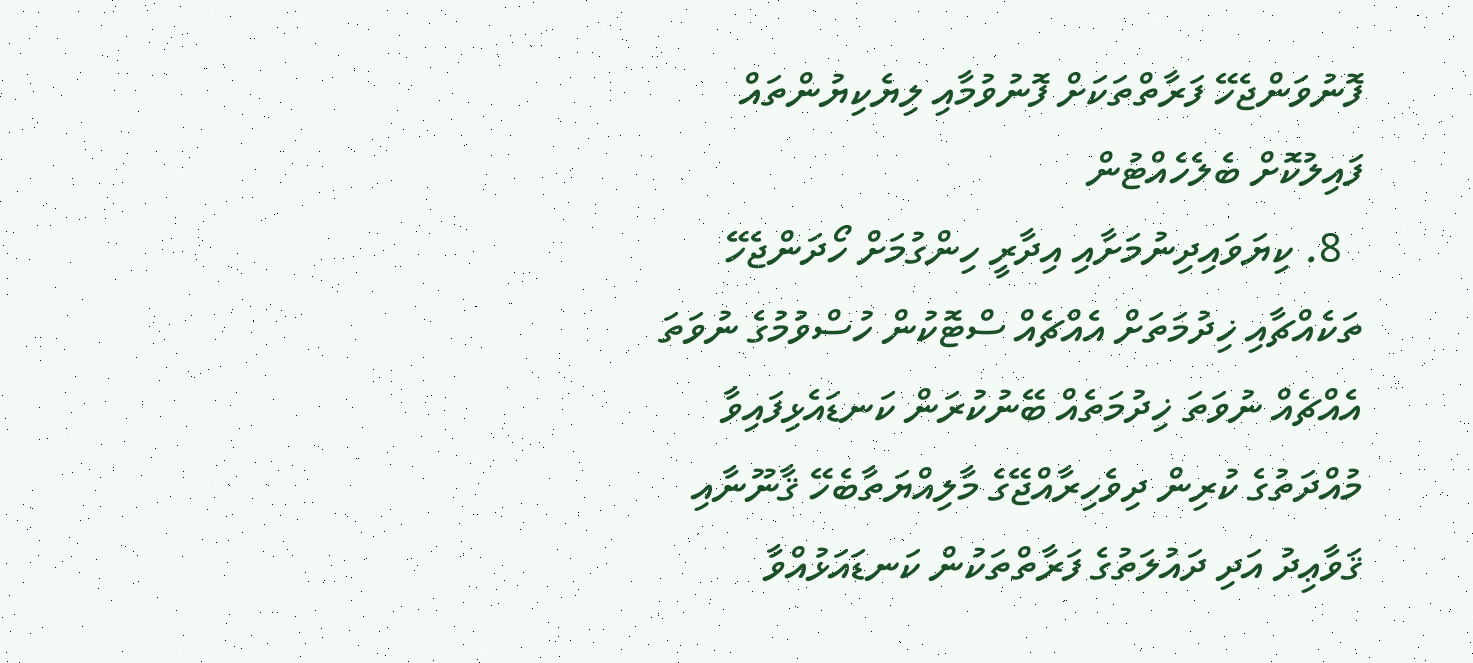ފޮނުވަންޖެހޭ ފަރާތްތަކަށް ފޮނުވުމާއި ލިޔެކިޔުންތައް ފައިލުކޮށް ބެލެހެއްޓުން
  8. ކިޔަވައިދިނުމަށާއި އިދާރީ ހިންގުމަށް ހޯދަންޖެހޭ ތަކެއްޗާއި ޚިދުމަތަށް އެއްޗެއް ސްޓޮކުން ހުސްވުމުގެ ނުވަތަ އެއްޗެއް ނުވަތަ ޚިދުމަތެއް ބޭނުކުރަން ކަނޑައެޅިފައިވާ މުއްދަތުގެ ކުރިން ދިވެހިރާއްޖޭގެ މާލިއްޔަތާބެހޭ ޤާނޫނާއި ޤަވާޢިދު އަދި ދައުލަތުގެ ފަރާތްތަކުން ކަނޑައަޅުއްވާ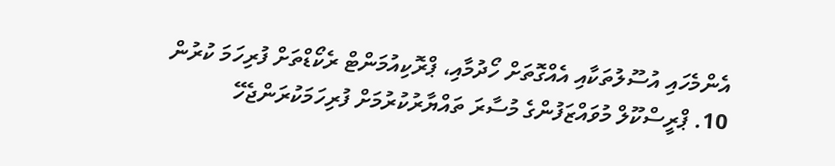އެންމެހައި އުސޫލުތަކާއި އެއްގޮތަށް ހޯދުމާއި، ޕްރޮކިއުމަންޓް ރެކޯޑްތަށް ފުރިހަމަ ކުރުން
10. ޕްރީސްކޫލް މުވައްޒަފުންގެ މުސާރަ ތައްޔާރުކުރުމަށް ފުރިހަމަކުރަންޖެހޭ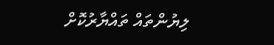ލިޔުންތައް ތައްޔާރުކޮށް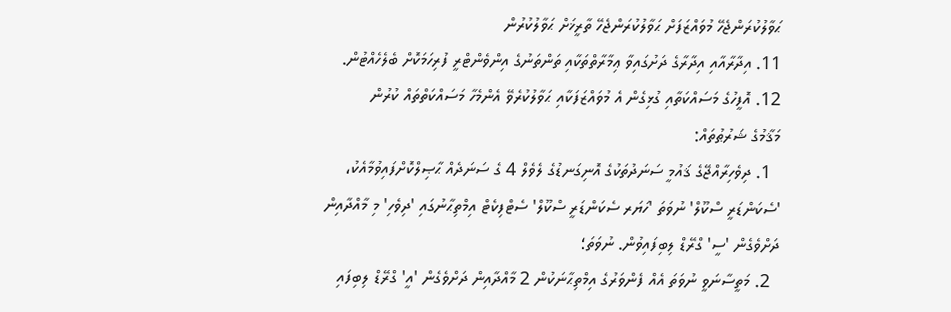ޙަވާލުކުރަންޖެހޭ މުވައްޒަފަށް ޙަވާލުކުރަންޖެހޭ ތާރީޚަށް ޙަވާލުކުރުން
11. އިދާރާއާއި އިދާރާގެ ދަށުގައިވާ ޢިމާރާތްތަކާއި ތަންތަނުގެ އިންވެންޓްރީ ފުރިހަމަކޮށް ބެލެހެއްޓުން.
12. އޮފީހުގެ މަސައްކަތާއި ގުޅިގެން އެ މުވައްޒަފަކާއި ޙަވާލުކުރެވޭ އެންމެހާ މަސައްކަތްތައް ކުރުން
މަޤާމުގެ ޝަރުޠުތައް:
  1. ދިވެހިރާއްޖޭގެ ޤައުމީ ސަނަދުތަކުގެ އޮނިގަނޑުގެ ލެވެލް 4 ގެ ސަނަދެއް ޙާޞިލްކޮށްފައިވުމާއެކު، 'ސެކަންޑަރީ ސްކޫލް' ނުވަތަ 'ހަޔަރ ސެކަންޑަރީ ސްކޫލް' ސެޓްފިކެޓް އިމްތިޙާނުގައި 'ދިވެހި' މި މާއްދާއިން ދަށްވެގެން 'ސީ' ގްރޭޑް ލިބިފައިވުން. ނުވަތަ؛
  2. މަތީސާނަވީ ނުވަތަ އެއް ފެންވަރުގެ އިމްތިޙާނަކުން 2 މާއްދާއިން ދަށްވެގެން 'އީ' ގްރޭޑް ލިބިފައި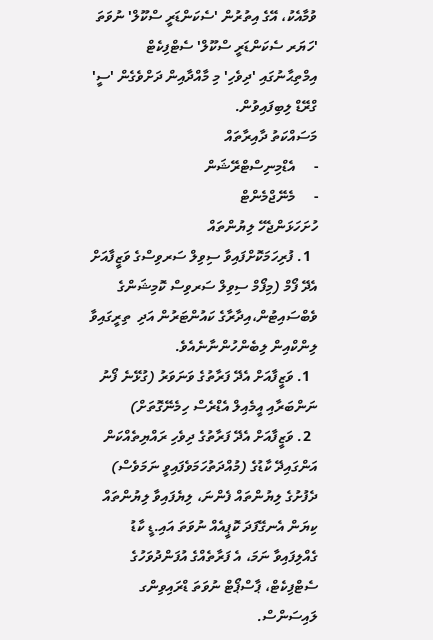ވުމާއެކު، އޭގެ އިތުރުން 'ސެކަންޑަރީ ސްކޫލް' ނުވަތަ 'ހަޔަރ ސެކަންޑަރީ ސްކޫލް' ސެޓްފިކެޓް އިމްތިޙާނުގައި 'ދިވެހި' މި މާއްދާއިން ދަށްވެގެން 'ސީ' ގްރޭޑް ލިބިފައިވުން.
މަސައްކަތު ދާއިރާތައް
-     އެޑްމިނިސްޓްރޭޝަން
-     މެނޭޖްމެންޓް
ހުށަހަޅަންޖެހޭ ލިޔުންތައް
  1. ފުރިހަމަކޮށްފައިވާ ސިވިލް ސަރވިސްގެ ވަޒީފާއަށް އެދޭ ފޯމް (މިފޯމް ސިވިލް ސަރވިސް ކޮމިޝަންގެ ވެބްސައިޓުން،އިދާރާގެ ކައުންޓަރުން އަދި  ތިރީގައިވާ ލިންކްއިން ލިބެންހުންނާނެއެވެ.
  1. ވަޒީފާއަށް އެދޭ ފަރާތުގެ ވަނަވަރު (ގުޅޭނެ ފޯނު ނަންބަރާއި އީމެއިލް އެޑްރެސް ހިމެނޭގޮތަށް)
  2. ވަޒީފާއަށް އެދޭ ފަރާތުގެ ދިވެހި ރައްޔިތެއްކަން އަންގައިދޭ ކާޑުގެ (މުއްދަތުހަމަވެފައިވީ ނަމަވެސް) ދެފުށުގެ ލިޔުންތައް ފެންނަ، ލިޔެފައިވާ ލިޔުންތައް ކިޔަން އެނގޭފަދަ ކޮޕީއެއް ނުވަތަ އައި.ޑީ ކާޑު ގެއްލިފައިވާ ނަމަ، އެ ފަރާތެއްގެ އުފަންދުވަހުގެ ސެޓްފިކެޓް، ޕާސްޕޯޓް ނުވަތަ ޑްރައިވިންގ ލައިސަންސް.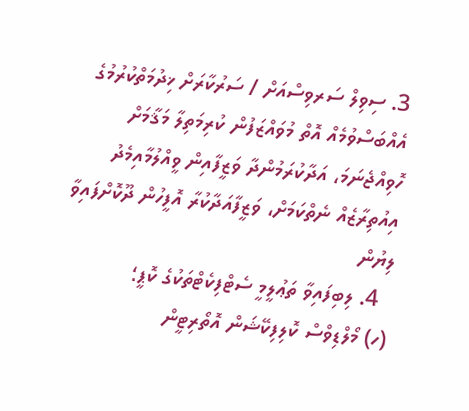3. ސިވިލް ސަރވިސްއަށް / ސަރުކާރަށް ޚިދުމަތްކުރުމުގެ އެއްބަސްވުމެއް އޮތް މުވައްޒަފުން ކުރިމަތިލާ މަޤާމަށް ހޮވިއްޖެނަމަ، އަދާކުރަމުންދާ ވަޒީފާއިން ވީއްލުމާއިމެދު އިއުތިރާޒެއް ނެތްކަމަށް، ވަޒީފާއަދާކުރާ އޮފީހުން ދޫކޮށްފައިވާ ލިޔުން
  4. ލިބިފައިވާ ތަޢުލީމީ ސެޓްފިކެޓްތަކުގެ ކޮޕީ؛
(ހ) މޯލްޑިވްސް ކޮލިފިކޭޝަން އޮތޯރިޓީން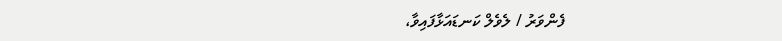ފެންވަރު / ލެވެލް ކަނޑައަޅާފައިވާ،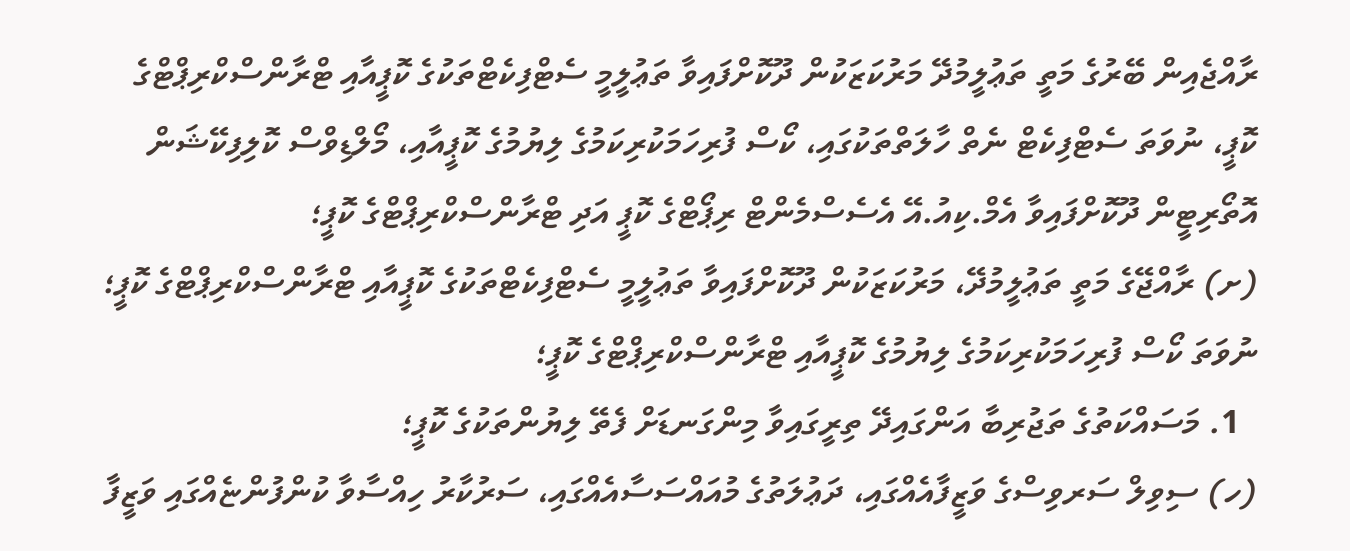ރާއްޖެއިން ބޭރުގެ މަތީ ތަޢުލީމުދޭ މަރުކަޒަކުން ދޫކޮށްފައިވާ ތަޢުލީމީ ސެޓްފިކެޓްތަކުގެ ކޮޕީއާއި ޓްރާންސްކްރިޕްޓްގެ ކޮޕީ، ނުވަތަ ސެޓްފިކެޓް ނެތް ހާލަތްތަކުގައި، ކޯސް ފުރިހަމަކުރިކަމުގެ ލިޔުމުގެ ކޮޕީއާއި، މޯލްޑިވްސް ކޮލިފިކޭޝަން އޮތޯރިޓީން ދޫކޮށްފައިވާ އެމް.ކިއު.އޭ އެސެސްމެންޓް ރިޕޯޓްގެ ކޮޕީ އަދި ޓްރާންސްކްރިޕްޓްގެ ކޮޕީ؛
(ށ) ރާއްޖޭގެ މަތީ ތަޢުލީމުދޭ، މަރުކަޒަކުން ދޫކޮށްފައިވާ ތަޢުލީމީ ސެޓްފިކެޓްތަކުގެ ކޮޕީއާއި ޓްރާންސްކްރިޕްޓްގެ ކޮޕީ؛ ނުވަތަ ކޯސް ފުރިހަމަކުރިކަމުގެ ލިޔުމުގެ ކޮޕީއާއި ޓްރާންސްކްރިޕްޓްގެ ކޮޕީ؛
  1. މަސައްކަތުގެ ތަޖުރިބާ އަންގައިދޭ ތިރީގައިވާ މިންގަނޑަށް ފެތޭ ލިޔުންތަކުގެ ކޮޕީ؛
(ހ) ސިވިލް ސަރވިސްގެ ވަޒީފާއެއްގައި، ދަޢުލަތުގެ މުއައްސަސާއެއްގައި، ސަރުކާރު ހިއްސާވާ ކުންފުންޏެއްގައި ވަޒީފާ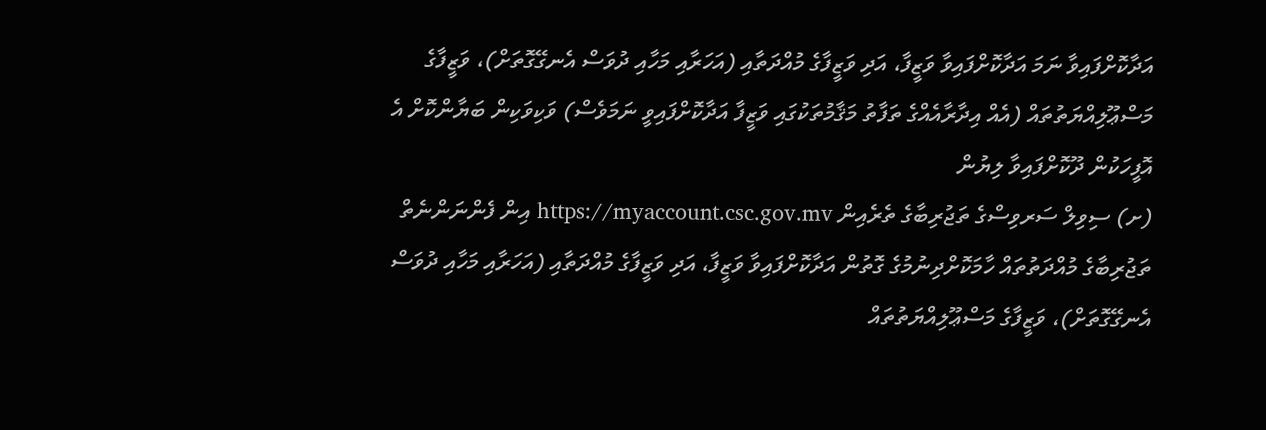އަދާކޮށްފައިވާ ނަމަ އަދާކޮށްފައިވާ ވަޒީފާ، އަދި ވަޒީފާގެ މުއްދަތާއި (އަހަރާއި މަހާއި ދުވަސް އެނގޭގޮތަށް)، ވަޒީފާގެ މަސްޢޫލިއްޔަތުތައް (އެއް އިދާރާއެއްގެ ތަފާތު މަޤާމުތަކުގައި ވަޒީފާ އަދާކޮށްފައިވީ ނަމަވެސް) ވަކިވަކިން ބަޔާންކޮށް އެ އޮފީހަކުން ދޫކޮށްފައިވާ ލިޔުން
(ށ) ސިވިލް ސަރވިސްގެ ތަޖުރިބާގެ ތެރެއިން https://myaccount.csc.gov.mv އިން ފެންނަންނެތް ތަޖުރިބާގެ މުއްދަތުތައް ހާމަކޮށްދިނުމުގެ ގޮތުން އަދާކޮށްފައިވާ ވަޒީފާ، އަދި ވަޒީފާގެ މުއްދަތާއި (އަހަރާއި މަހާއި ދުވަސް އެނގޭގޮތަށް)، ވަޒީފާގެ މަސްޢޫލިއްޔަތުތައް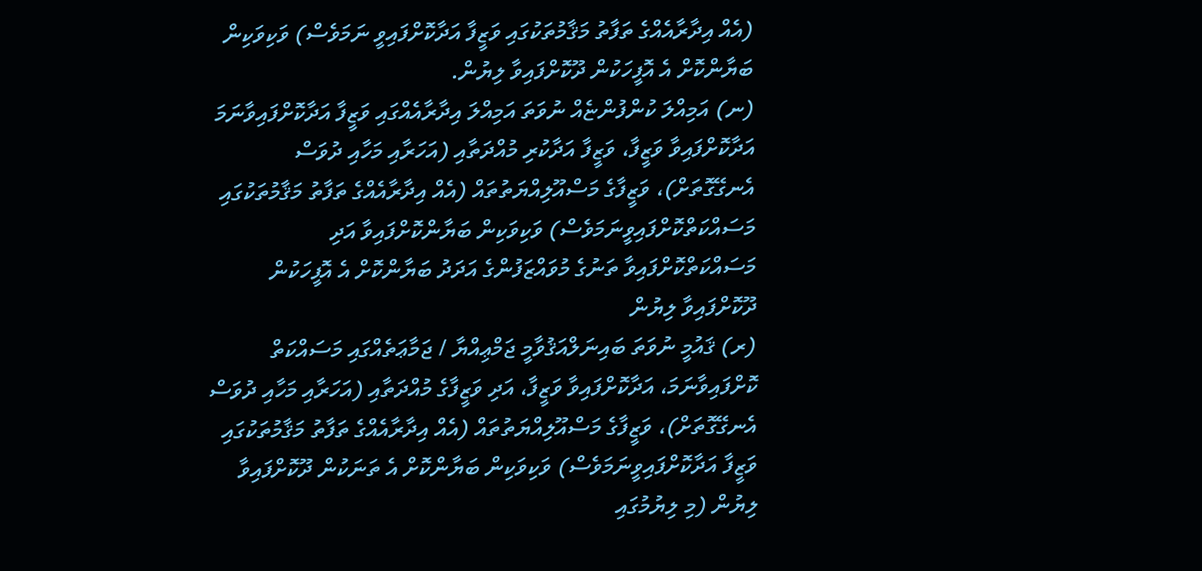(އެއް އިދާރާއެއްގެ ތަފާތު މަޤާމުތަކުގައި ވަޒީފާ އަދާކޮށްފައިވީ ނަމަވެސް) ވަކިވަކިން ބަޔާންކޮށް އެ އޮފީހަކުން ދޫކޮށްފައިވާ ލިޔުން.
(ނ) އަމިއްލަ ކުންފުންޏެއް ނުވަތަ އަމިއްލަ އިދާރާއެއްގައި ވަޒީފާ އަދާކޮށްފައިވާނަމަ އަދާކޮށްފައިވާ ވަޒީފާ، ވަޒީފާ އަދާކުރި މުއްދަތާއި (އަހަރާއި މަހާއި ދުވަސް އެނގޭގޮތަށް)، ވަޒީފާގެ މަސްއޫލިއްޔަތުތައް (އެއް އިދާރާއެއްގެ ތަފާތު މަޤާމުތަކުގައި މަސައްކަތްކޮށްފައިވީނަމަވެސް) ވަކިވަކިން ބަޔާންކޮށްފައިވާ އަދި މަސައްކަތްކޮށްފައިވާ ތަނުގެ މުވައްޒަފުންގެ އަދަދު ބަޔާންކޮށް އެ އޮފީހަކުން ދޫކޮށްފައިވާ ލިޔުން
(ރ) ޤައުމީ ނުވަތަ ބައިނަލްއަޤުވާމީ ޖަމްޢިއްޔާ / ޖަމާޢަތެއްގައި މަސައްކަތް ކޮށްފައިވާނަމަ، އަދާކޮށްފައިވާ ވަޒީފާ، އަދި ވަޒީފާގެ މުއްދަތާއި (އަހަރާއި މަހާއި ދުވަސް އެނގޭގޮތަށް)، ވަޒީފާގެ މަސްއޫލިއްޔަތުތައް (އެއް އިދާރާއެއްގެ ތަފާތު މަޤާމުތަކުގައި ވަޒީފާ އަދާކޮށްފައިވީނަމަވެސް) ވަކިވަކިން ބަޔާންކޮށް އެ ތަނަކުން ދޫކޮށްފައިވާ ލިޔުން (މި ލިޔުމުގައި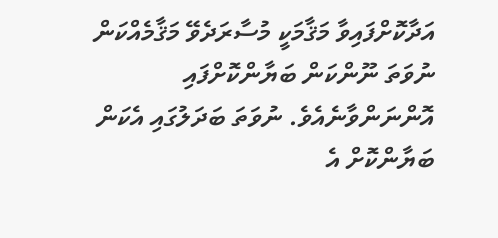އަދާކޮށްފައިވާ މަޤާމަކީ މުސާރަދެވޭ މަޤާމެއްކަން ނުވަތަ ނޫންކަން ބަޔާންކޮށްފައި އޮންނަންވާނެއެވެ. ނުވަތަ ބަދަލުގައި އެކަން ބަޔާންކޮށް އެ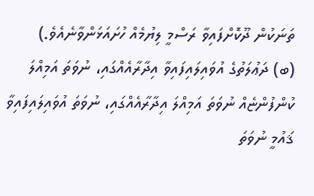ތަނަކުން ދޫކޮށްފައިވާ ރަސްމީ ލިޔުމެއް ހުށައަޅަންވާނެއެވެ.)
(ބ) ދަޢުލަތުގެ އުވައިލައިފައިވާ އިދާރާއެއްގައި، ނުވަތަ އަމިއްލަ ކުންފުންޏެއް ނުވަތަ އަމިއްލަ އިދާރާއެއްގައި، ނުވަތަ އުވައިލައިފައިވާ ޤައުމީ ނުވަތަ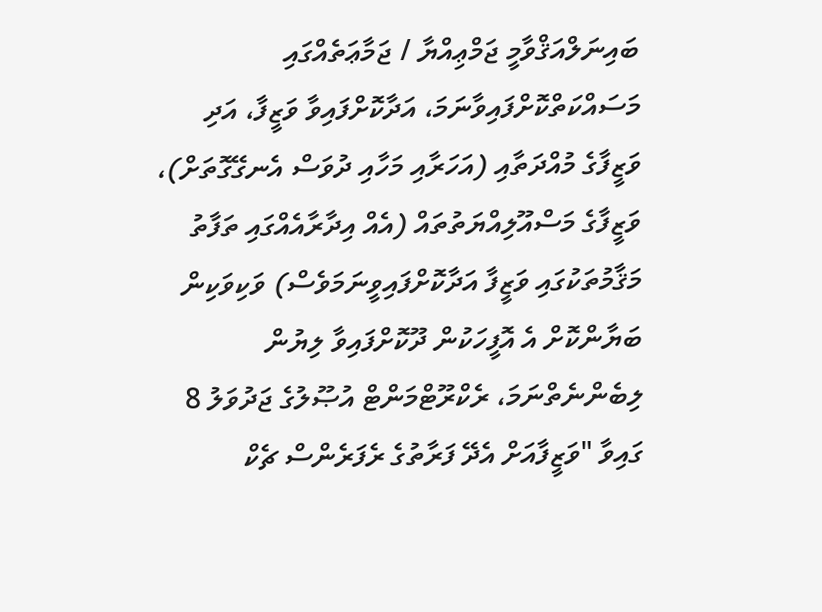ބައިނަލްއަޤްވާމީ ޖަމްޢިއްޔާ / ޖަމާޢަތެއްގައި މަސައްކަތްކޮށްފައިވާނަމަ، އަދާކޮށްފައިވާ ވަޒީފާ، އަދި ވަޒީފާގެ މުއްދަތާއި (އަހަރާއި މަހާއި ދުވަސް އެނގޭގޮތަށް)، ވަޒީފާގެ މަސްއޫލިއްޔަތުތައް (އެއް އިދާރާއެއްގައި ތަފާތު މަޤާމުތަކުގައި ވަޒީފާ އަދާކޮށްފައިވީނަމަވެސް) ވަކިވަކިން ބަޔާންކޮށް އެ އޮފީހަކުން ދޫކޮށްފައިވާ ލިޔުން ލިބެންނެތްނަމަ، ރެކްރޫޓްމަންޓް އުޞޫލުގެ ޖަދުވަލު 8 ގައިވާ "ވަޒީފާއަށް އެދޭ ފަރާތުގެ ރެފަރެންސް ޗެކް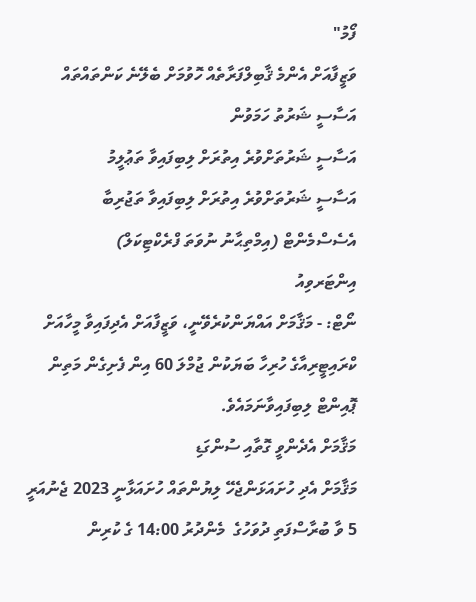ފޯމު"
ވަޒީފާއަށް އެންމެ ޤާބިލްފަރާތެއް ހޮވުމަށް ބެލޭނެ ކަންތައްތައް
އަސާސީ ޝަރުތު ހަމަވުން
އަސާސީ ޝަރުތަށްވުރެ އިތުރަށް ލިބިފައިވާ ތަޢުލީމު
އަސާސީ ޝަރުތަށްވުރެ އިތުރަށް ލިބިފައިވާ ތަޖުރިބާ
އެސެސްމެންޓް (އިމްތިޙާނު ނުވަތަ ފްރެކްޓިކަލް)
އިންޓަރވިއު
ނޯޓް: - މަޤާމަށް އައްޔަންކުރެވޭނީ، ވަޒީފާއަށް އެދިފައިވާ މީހާއަށް ކްރައިޓީރިއާގެ ހުރިހާ ބަޔަކުން ޖުމްލަ 60 އިން ފެށިގެން މަތިން ޕޮއިންޓް ލިބިފައިވާނަމައެވެ.
މަޤާމަށް އެދެންވީ ގޮތާއި ސުންގަޑި
މަޤާމަށް އެދި ހުށައަޅަންޖެހޭ ލިޔުންތައް ހުށައަޅާނީ 2023 ޖެނުއަރީ 5 ވާ ބުރާސްފަތި ދުވަހުގެ  މެންދުރު 14:00 ގެ ކުރިން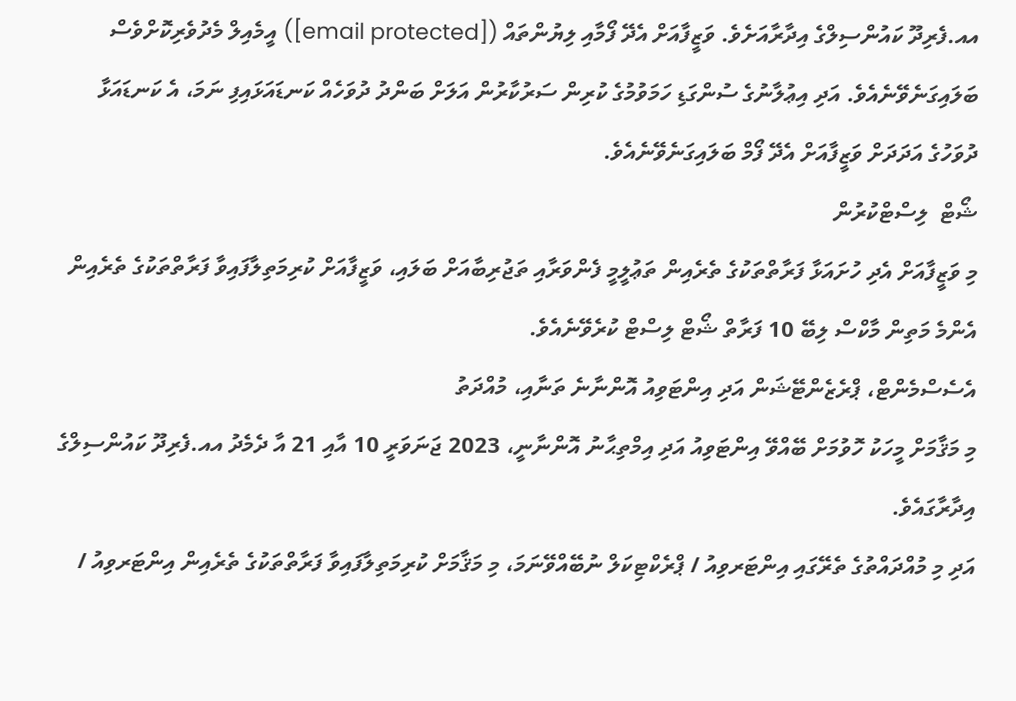އއ.ފެރިދޫ ކައުންސިލްގެ އިދާރާއަށެވެ. ވަޒީފާއަށް އެދޭ ފޯމާއި ލިޔުންތައް ([email protected]) އީމެއިލް މެދުވެރިކޮށްވެސް ބަލައިގަނެވޭނެއެވެ. އަދި އިޢުލާނުގެ ސުންގަޑި ހަމަވުމުގެ ކުރިން ސަރުކާރުން އަލަށް ބަންދު ދުވަހެއް ކަނޑައަޅައިފި ނަމަ، އެ ކަނޑައަޅާ ދުވަހުގެ އަދަދަށް ވަޒީފާއަށް އެދޭ ފޯމް ބަލައިގަނެވޭނެއެވެ.
ޝޯޓް  ލިސްޓްކުރުން
މި ވަޒީފާއަށް އެދި ހުށައަޅާ ފަރާތްތަކުގެ ތެރެއިން ތަޢުލީމީ ފެންވަރާއި ތަޖުރިބާއަށް ބަލައި، ވަޒީފާއަށް ކުރިމަތިލާފައިވާ ފަރާތްތަކުގެ ތެރެއިން އެންމެ މަތިން މާކްސް ލިބޭ 10 ފަރާތް ޝޯޓް ލިސްޓް ކުރެވޭނެއެވެ.
އެސެސްމެންޓް، ޕްރެޒެންޓޭޝަން އަދި އިންޓަވިއު އޮންނާނެ ތަނާއި، މުއްދަތު
މި މަޤާމަށް މީހަކު ހޮވުމަށް ބޭއްވޭ އިންޓަވިއު އަދި އިމްތިޙާނު އޮންނާނީ، 2023 ޖަނަވަރީ 10 އާއި 21 އާ ދެމެދު އއ.ފެރިދޫ ކައުންސިލްގެ އިދާރާގައެވެ.
އަދި މި މުއްދައްތުގެ ތެރޭގައި އިންޓަރވިއު / ޕްރެކްޓިކަލް ނުބޭއްވޭނަމަ، މި މަޤާމަށް ކުރިމަތިލާފައިވާ ފަރާތްތަކުގެ ތެރެއިން އިންޓަރވިއު /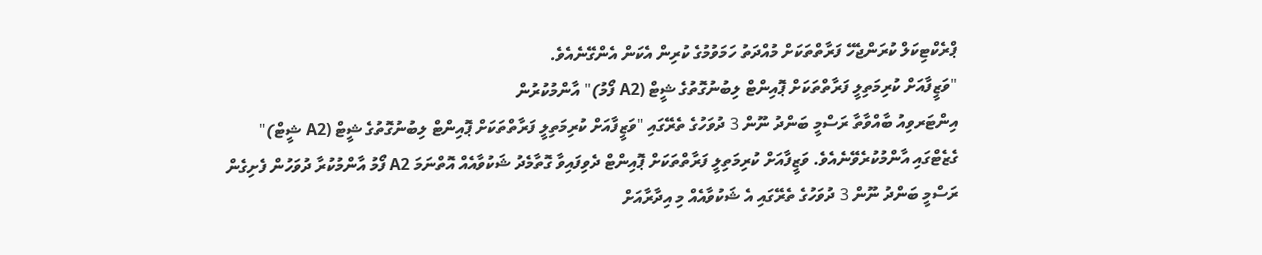ޕްރެކްޓިކަލް ކުރަންޖެހޭ ފަރާތްތަކަށް މުއްދަތު ހަމަވުމުގެ ކުރިން އެކަން އެންގޭނެއެވެ.
"ވަޒީފާއަށް ކުރިމަތިލީ ފަރާތްތަކަށް ޕޮއިންޓް ލިބުނުގޮތުގެ ޝީޓް (A2 ފޯމު)" އާންމުކުރުން
އިންޓަރވިއު ބާއްވާތާ ރަސްމީ ބަންދު ނޫން 3 ދުވަހުގެ ތެރޭގައި "ވަޒީފާއަށް ކުރިމަތިލީ ފަރާތްތަކަށް ޕޮއިންޓް ލިބުނުގޮތުގެ ޝީޓް (A2 ޝީޓް)" ގެޒެޓްގައި އާންމުކުރެވޭނެއެވެ. ވަޒީފާއަށް ކުރިމަތިލީ ފަރާތްތަކަށް ޕޮއިންޓް ދެވިފައިވާ ގޮތާމެދު ޝަކުވާއެއް އޮތްނަމަ A2 ފޯމު އާންމުކުރާ ދުވަހުން ފެށިގެން ރަސްމީ ބަންދު ނޫން 3 ދުވަހުގެ ތެރޭގައި އެ ޝަކުވާއެއް މި އިދާރާއަށް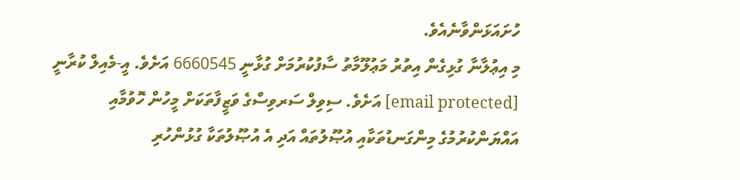ހުށައަޅަންވާނެއެވެ.
މި އިޢުލާނާ ގުޅިގެން އިތުރު މަޢުލޫމާތު ސާފުކުރުމަށް ގުޅާނީ 6660545 އަށެވެ. އީ-މެއިލް ކުރާނީ [email protected] އަށެވެ. ސިވިލް ސަރވިސްގެ ވަޒީފާތަކަށް މީހުން ހޮވުމާއި އައްޔަންކުރުމުގެ މިންގަނޑުތަކާއި އުޞޫލުތައް އަދި އެ އުޞޫލުތަކާ ގުޅުންހުރި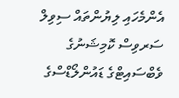އެންމެހައި ލިޔުންތައް ސިވިލް ސަރވިސް ކޮމިޝަނުގެ ވެބްސައިޓްގެ ޑައުންލޯޑްސްގެ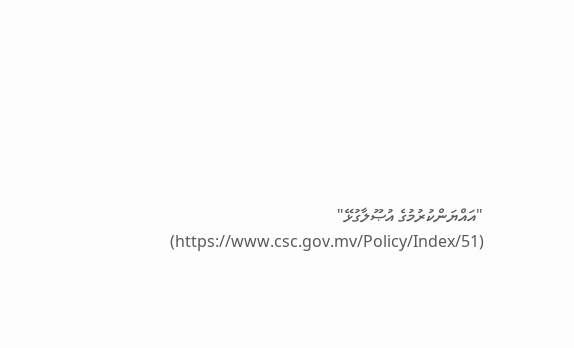"އައްޔަންކުރުމުގެ އުޞޫލާގުޅޭ" (https://www.csc.gov.mv/Policy/Index/51)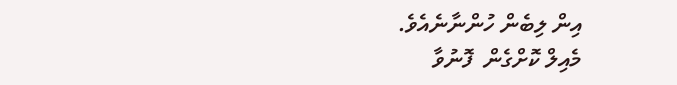އިން ލިބެން ހުންނާނެއެވެ.
މެއިލް ކޮށްގެން  ފޮނުވާ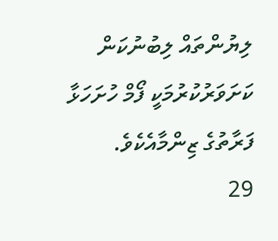ލިޔުންތައް ލިބުނުކަން ކަށަވަރުކުރުމަކީ ފޯމް ހުށަހަޅާ ފަރާތުގެ ޒިންމާއެކެވެ.
29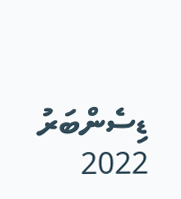ޑިސެންބަރު 2022